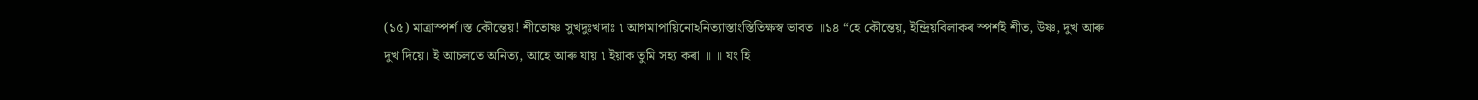(১৫) মাত্রাস্পর্শ।স্ত কৌন্তেয়! শীতোষ্ণ সুখদুঃখদাঃ ৷ আগমাপায়িনোঽনিত্যাস্তাংস্তিতিক্ষস্ব ভাবত ॥১৪ “হে কৌন্তেয়, ইন্দ্রিয়বিলাকৰ স্পৰ্শই শীত, উষ্ণ, দুখ আৰু দুখ দিয়ে। ই আচলতে অনিত্য, আহে আৰু যায় ৷ ইয়াক তুমি সহ্য কৰা ॥ ॥ যং হি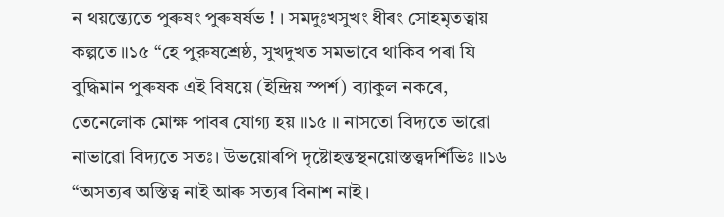ন থয়ন্ত্যেতে পুৰুষং পুৰুষৰ্ষভ ! । সমদুঃখসুখং ধীৰং সোহমৃতত্বায় কল্পতে ॥১৫ “হে পুরুষশ্রেষ্ঠ, সুখদুখত সমভাবে থাকিব পৰা যি বুদ্ধিমান পুৰুষক এই বিষয়ে (ইন্দ্রিয় স্পর্শ) ব্যাকুল নকৰে, তেনেলোক মোক্ষ পাবৰ যোগ্য হয় ॥১৫ ॥ নাসতো বিদ্যতে ভাৱো নাভাৱো বিদ্যতে সতঃ। উভয়োৰপি দৃষ্টোহন্তস্থনয়োস্তত্ত্বদর্শিভিঃ ॥১৬ “অসত্যৰ অস্তিত্ব নাই আৰু সত্যৰ বিনাশ নাই।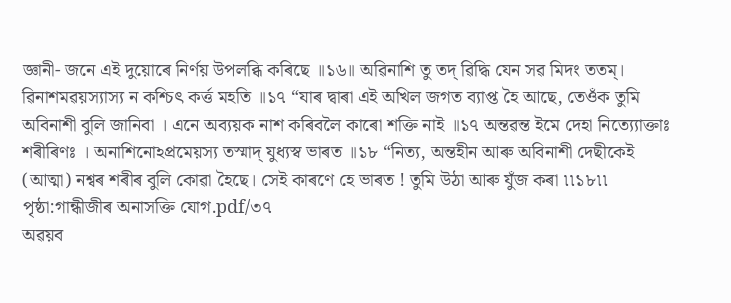জ্ঞানী- জনে এই দুয়োৰে নিৰ্ণয় উপলব্ধি কৰিছে ॥১৬॥ অৱিনাশি তু তদ্ ৱিদ্ধি যেন সৱ মিদং ততম্। ৱিনাশমৱয়স্যাস্য ন কশ্চিৎ কৰ্ত্ত মহতি ॥১৭ “যাৰ দ্বাৰা এই অখিল জগত ব্যাপ্ত হৈ আছে, তেওঁক তুমি অবিনাশী বুলি জানিবা । এনে অব্যয়ক নাশ কৰিবলৈ কাৰো শক্তি নাই ॥১৭ অন্তৱন্ত ইমে দেহা নিত্য্যোক্তাঃ শৰীৰিণঃ । অনাশিনোঽপ্রমেয়স্য তস্মাদ্ যুধ্যস্ব ভাৰত ॥১৮ “নিত্য, অন্তহীন আৰু অবিনাশী দেছীকেই (আত্মা) নশ্বৰ শৰীৰ বুলি কোৱা হৈছে। সেই কাৰণে হে ভাৰত ! তুমি উঠা আৰু যুঁজ কৰা ৷৷১৮৷৷
পৃষ্ঠা:গান্ধীজীৰ অনাসক্তি যোগ.pdf/৩৭
অৱয়ব